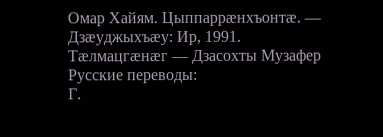Омар Хайям. Цыппаррæнхъонтæ. — Дзæуджыхъæу: Ир, 1991.
Тæлмацгæнæг — Дзасохты Музафер
Русские переводы:
Г.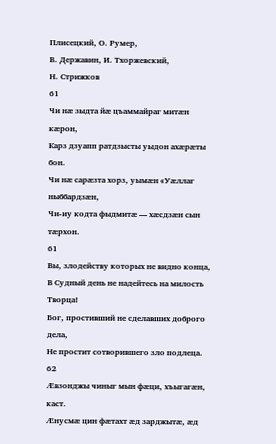Плисецкий, О. Румер,
В. Державин, И. Тхоржевский,
Н. Стрижков
61
Чи нæ зыдта йæ цъаммайраг митæн кæрон,
Карз дзуапп ратдзысты уыдон ахæрæты бон.
Чи нæ сарæзта хорз, уымæн «Уæллаг ныббардзæн,
Чи-иу кодта фыдмитæ — хæсдзæн сын тæрхон.
61
Вы, злодейству которых не видно конца,
В Судный день не надейтесь на милость Творца!
Бог, простивший не сделавших доброго дела,
Не простит сотворившего зло подлеца.
62
Æвзонджы чиныг мын фæци, хъыгагæн, каст.
Æнусмæ цин фæтахт æд зарджытæ, æд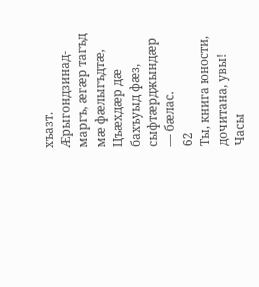хъазт.
Æрыгондзинад-маргъ, æгæр тагъд мæ фæлыгъдтæ,
Цъæхдæр дæ бахъуыд фæз, сыфтæрджындæр — бæлас.
62
Ты, книга юности, дочитана, увы!
Часы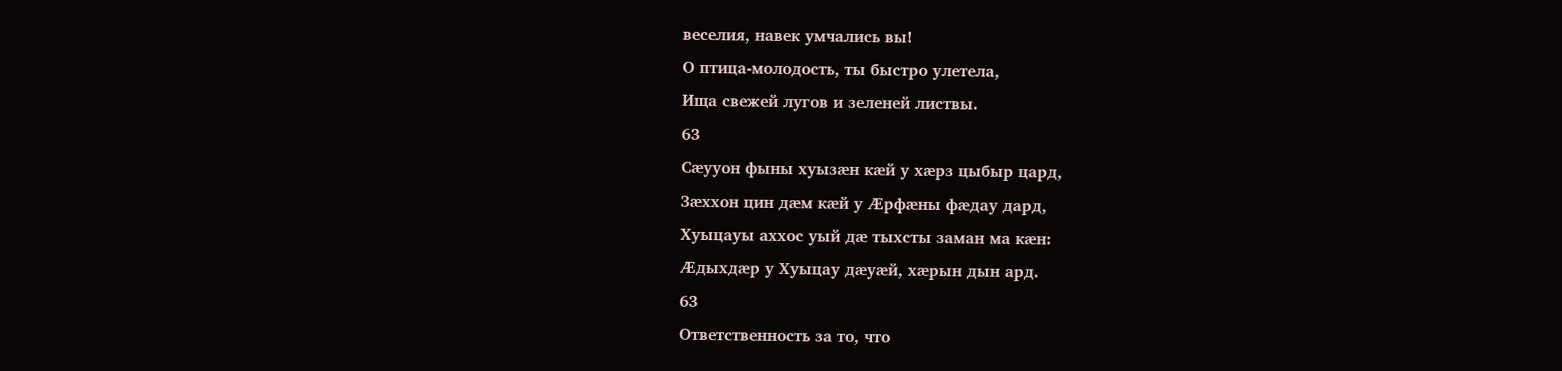веселия, навек умчались вы!
О птица-молодость, ты быстро улетела,
Ища свежей лугов и зеленей листвы.
63
Сæууон фыны хуызæн кæй у хæрз цыбыр цард,
Зæххон цин дæм кæй у Æрфæны фæдау дард,
Хуыцауы аххос уый дæ тыхсты заман ма кæн:
Æдыхдæр у Хуыцау дæуæй, хæрын дын ард.
63
Ответственность за то, что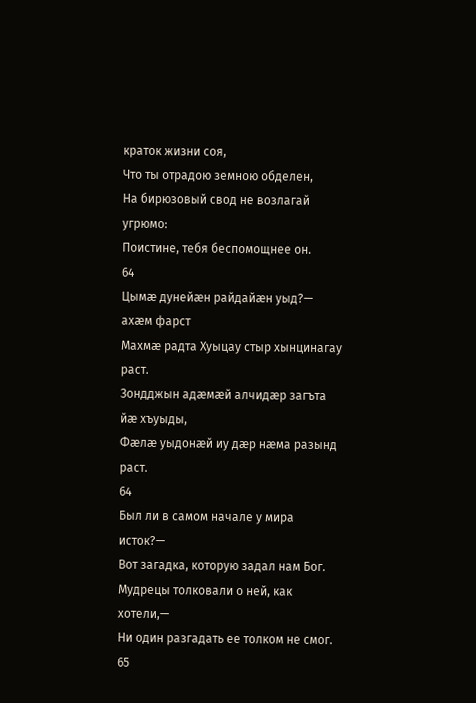краток жизни соя,
Что ты отрадою земною обделен,
На бирюзовый свод не возлагай угрюмо:
Поистине, тебя беспомощнее он.
64
Цымæ дунейæн райдайæн уыд?— ахæм фарст
Махмæ радта Хуыцау стыр хынцинагау раст.
Зондджын адæмæй алчидæр загъта йæ хъуыды,
Фæлæ уыдонæй иу дæр нæма разынд раст.
64
Был ли в самом начале у мира исток?—
Вот загадка, которую задал нам Бог.
Мудрецы толковали о ней, как хотели,—
Ни один разгадать ее толком не смог.
65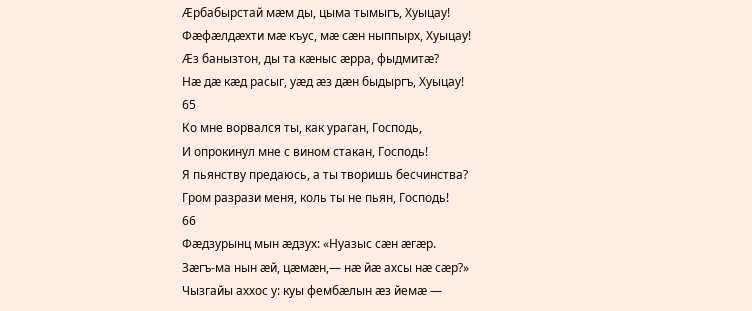Æрбабырстай мæм ды, цыма тымыгъ, Хуыцау!
Фæфæлдæхти мæ къус, мæ сæн ныппырх, Хуыцау!
Æз банызтон, ды та кæныс æрра, фыдмитæ?
Нæ дæ кæд расыг, уæд æз дæн быдыргъ, Хуыцау!
65
Ко мне ворвался ты, как ураган, Господь,
И опрокинул мне с вином стакан, Господь!
Я пьянству предаюсь, а ты творишь бесчинства?
Гром разрази меня, коль ты не пьян, Господь!
66
Фæдзурынц мын æдзух: «Нуазыс сæн æгæр.
Зæгъ-ма нын æй, цæмæн,— нæ йæ ахсы нæ сæр?»
Чызгайы аххос у: куы фембæлын æз йемæ —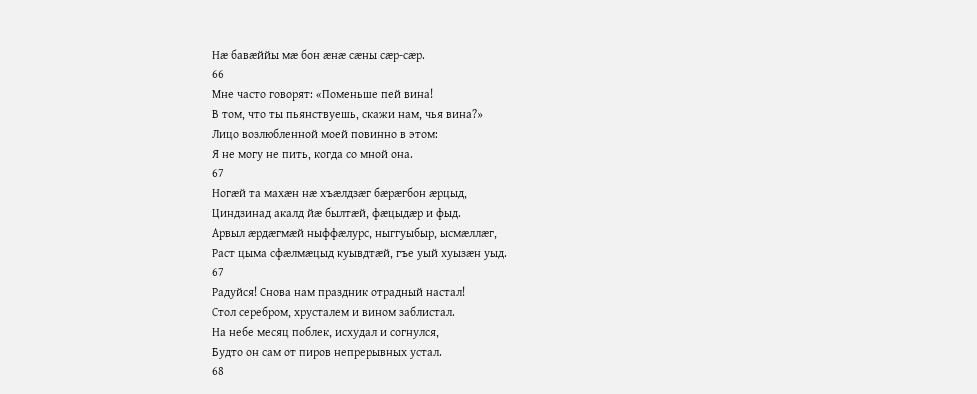Нæ бавæййы мæ бон æнæ сæны сæр-сæр.
66
Мне часто говорят: «Поменьше пей вина!
В том, что ты пьянствуешь, скажи нам, чья вина?»
Лицо возлюбленной моей повинно в этом:
Я не могу не пить, когда со мной она.
67
Ногæй та махæн нæ хъæлдзæг бæрæгбон æрцыд,
Циндзинад акалд йæ былтæй, фæцыдæр и фыд.
Арвыл æрдæгмæй ныффæлурс, ныггуыбыр, ысмæллæг,
Раст цыма сфæлмæцыд куывдтæй, гъе уый хуызæн уыд.
67
Радуйся! Снова нам праздник отрадный настал!
Стол серебром, хрусталем и вином заблистал.
На небе месяц поблек, исхудал и согнулся,
Будто он сам от пиров непрерывных устал.
68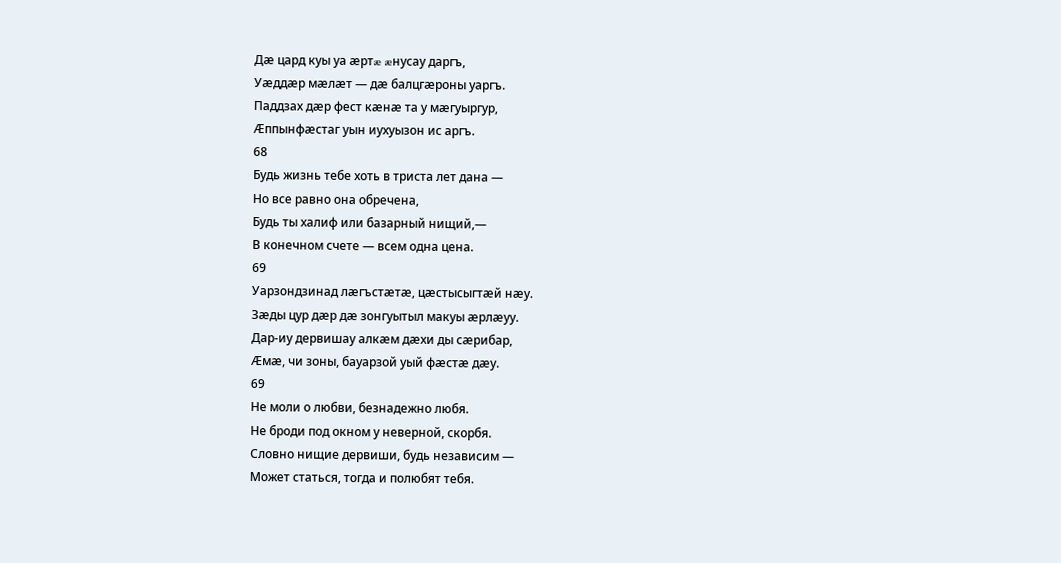Дæ цард куы уа æртæ æнусау даргъ,
Уæддæр мæлæт — дæ балцгæроны уаргъ.
Паддзах дæр фест кæнæ та у мæгуыргур,
Æппынфæстаг уын иухуызон ис аргъ.
68
Будь жизнь тебе хоть в триста лет дана —
Но все равно она обречена,
Будь ты халиф или базарный нищий,—
В конечном счете — всем одна цена.
69
Уарзондзинад лæгъстæтæ, цæстысыгтæй нæу.
Зæды цур дæр дæ зонгуытыл макуы æрлæуу.
Дар-иу дервишау алкæм дæхи ды сæрибар,
Æмæ, чи зоны, бауарзой уый фæстæ дæу.
69
Не моли о любви, безнадежно любя.
Не броди под окном у неверной, скорбя.
Словно нищие дервиши, будь независим —
Может статься, тогда и полюбят тебя.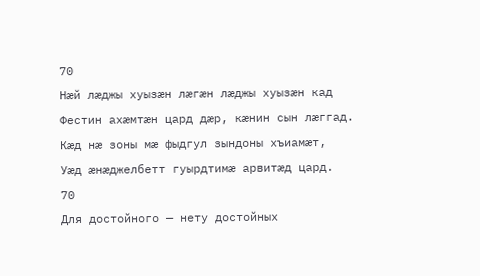70
Нæй лæджы хуызæн лæгæн лæджы хуызæн кад
Фестин ахæмтæн цард дæр, кæнин сын лæггад.
Кæд нæ зоны мæ фыдгул зындоны хъиамæт,
Уæд æнæджелбетт гуырдтимæ арвитæд цард.
70
Для достойного — нету достойных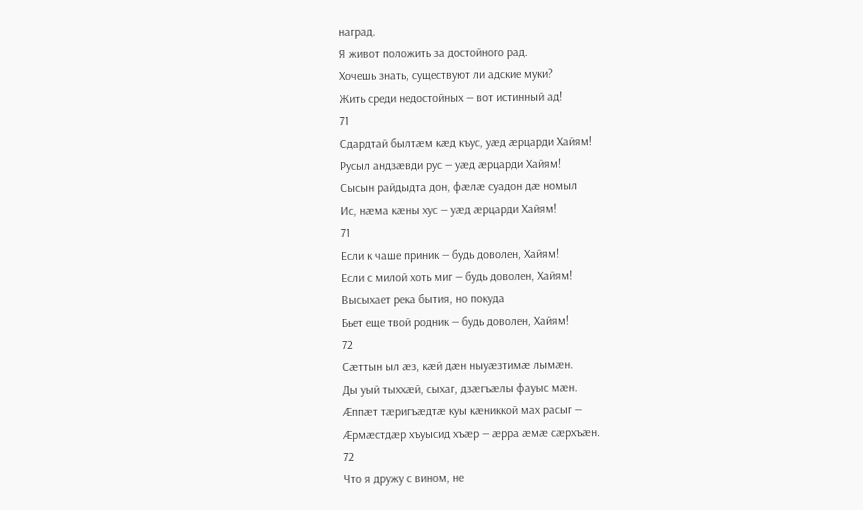наград.
Я живот положить за достойного рад.
Хочешь знать, существуют ли адские муки?
Жить среди недостойных — вот истинный ад!
71
Сдардтай былтæм кæд къус, уæд æрцарди Хайям!
Русыл андзæвди рус — уæд æрцарди Хайям!
Сысын райдыдта дон, фæлæ суадон дæ номыл
Ис, нæма кæны хус — уæд æрцарди Хайям!
71
Если к чаше приник — будь доволен, Хайям!
Если с милой хоть миг — будь доволен, Хайям!
Высыхает река бытия, но покуда
Бьет еще твой родник — будь доволен, Хайям!
72
Сæттын ыл æз, кæй дæн ныуæзтимæ лымæн.
Ды уый тыххæй, сыхаг, дзæгъæлы фауыс мæн.
Æппæт тæригъæдтæ куы кæниккой мах расыг —
Æрмæстдæр хъуысид хъæр — æрра æмæ сæрхъæн.
72
Что я дружу с вином, не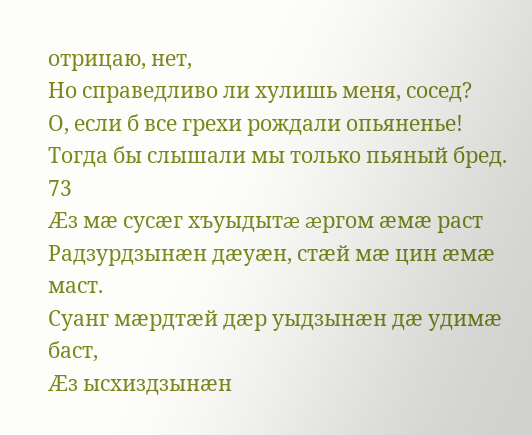отрицаю, нет,
Но справедливо ли хулишь меня, сосед?
О, если б все грехи рождали опьяненье!
Тогда бы слышали мы только пьяный бред.
73
Æз мæ сусæг хъуыдытæ æргом æмæ раст
Радзурдзынæн дæуæн, стæй мæ цин æмæ маст.
Суанг мæрдтæй дæр уыдзынæн дæ удимæ баст,
Æз ысхиздзынæн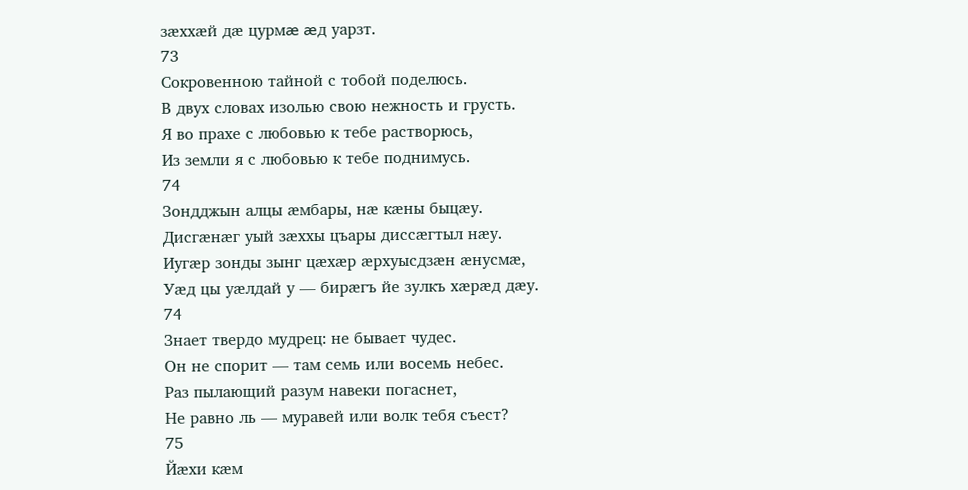зæххæй дæ цурмæ æд уарзт.
73
Сокровенною тайной с тобой поделюсь.
В двух словах изолью свою нежность и грусть.
Я во прахе с любовью к тебе растворюсь,
Из земли я с любовью к тебе поднимусь.
74
Зондджын алцы æмбары, нæ кæны быцæу.
Дисгæнæг уый зæххы цъары диссæгтыл нæу.
Иугæр зонды зынг цæхæр æрхуысдзæн æнусмæ,
Уæд цы уæлдай у — бирæгъ йе зулкъ хæрæд дæу.
74
Знает твердо мудрец: не бывает чудес.
Он не спорит — там семь или восемь небес.
Раз пылающий разум навеки погаснет,
Не равно ль — муравей или волк тебя съест?
75
Йæхи кæм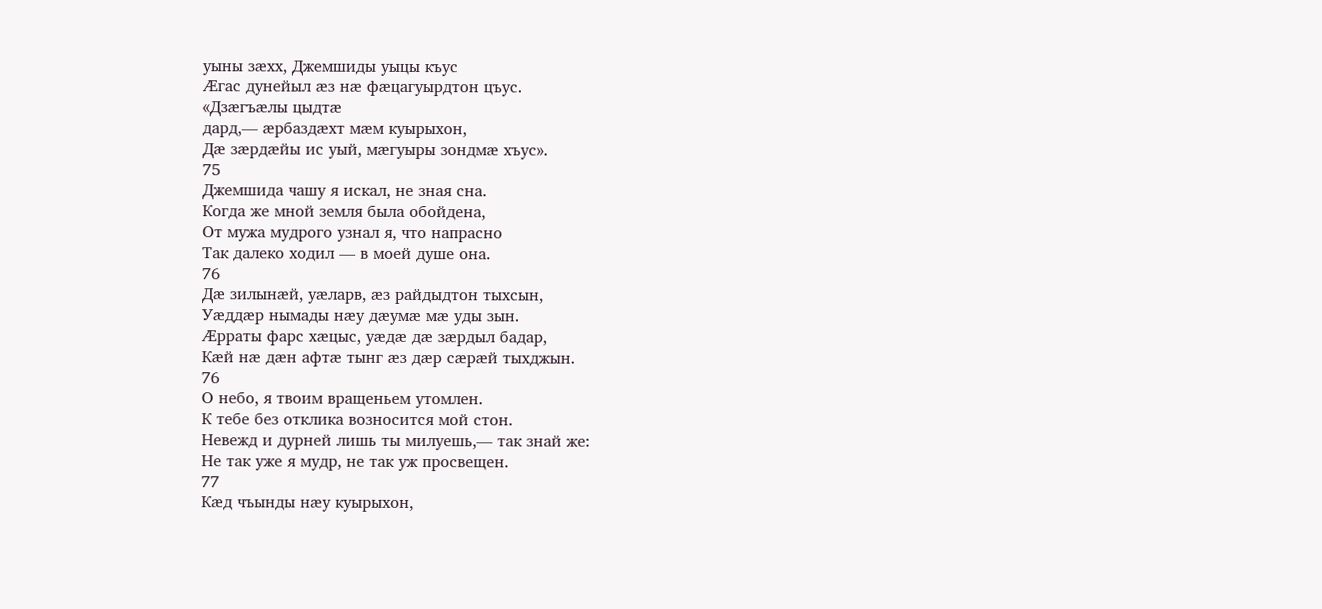уыны зæхх, Джемшиды уыцы къус
Æгас дунейыл æз нæ фæцагуырдтон цъус.
«Дзæгъæлы цыдтæ
дард,— æрбаздæхт мæм куырыхон,
Дæ зæрдæйы ис уый, мæгуыры зондмæ хъус».
75
Джемшида чашу я искал, не зная сна.
Когда же мной земля была обойдена,
От мужа мудрого узнал я, что напрасно
Так далеко ходил — в моей душе она.
76
Дæ зилынæй, уæларв, æз райдыдтон тыхсын,
Уæддæр нымады нæу дæумæ мæ уды зын.
Æрраты фарс хæцыс, уæдæ дæ зæрдыл бадар,
Кæй нæ дæн афтæ тынг æз дæр сæрæй тыхджын.
76
О небо, я твоим вращеньем утомлен.
К тебе без отклика возносится мой стон.
Невежд и дурней лишь ты милуешь,— так знай же:
Не так уже я мудр, не так уж просвещен.
77
Кæд чъынды нæу куырыхон,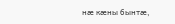нæ кæны бынтæ,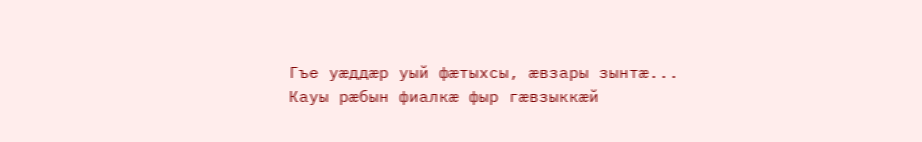Гъе уæддæр уый фæтыхсы, æвзары зынтæ...
Кауы рæбын фиалкæ фыр гæвзыккæй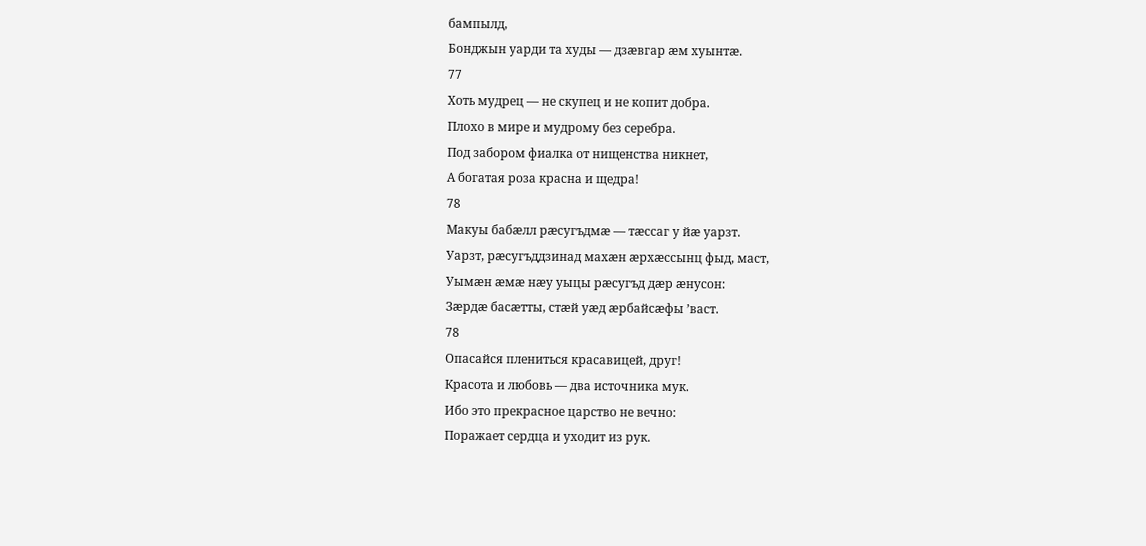бампылд,
Бонджын уарди та худы — дзæвгар æм хуынтæ.
77
Хоть мудрец — не скупец и не копит добра.
Плохо в мире и мудрому без серебра.
Под забором фиалка от нищенства никнет,
А богатая роза красна и щедра!
78
Макуы бабæлл рæсугъдмæ — тæссаг у йæ уарзт.
Уарзт, рæсугъддзинад махæн æрхæссынц фыд, маст,
Уымæн æмæ нæу уыцы рæсугъд дæр æнусон:
Зæрдæ басæтты, стæй уæд æрбайсæфы ’васт.
78
Опасайся плениться красавицей, друг!
Красота и любовь — два источника мук.
Ибо это прекрасное царство не вечно:
Поражает сердца и уходит из рук.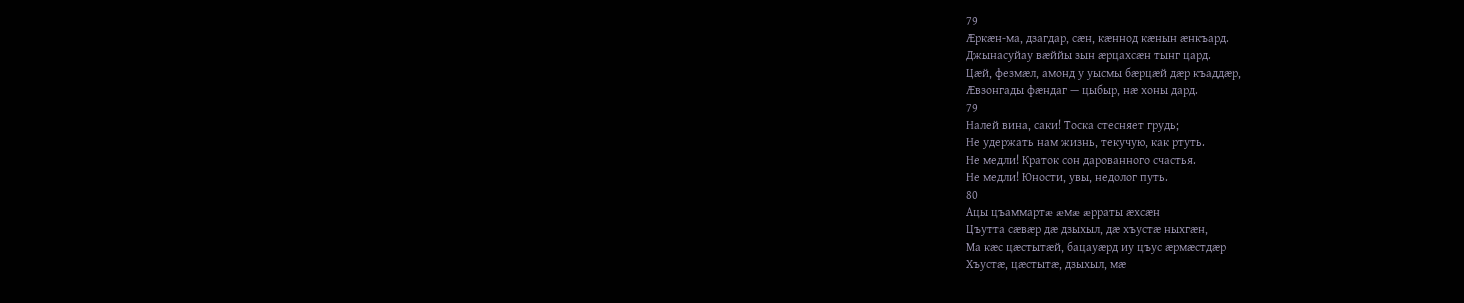79
Æркæн-ма, дзагдар, сæн, кæннод кæнын æнкъард.
Джынасуйау вæййы зын æрцахсæн тынг цард.
Цæй, фезмæл, амонд у уысмы бæрцæй дæр къаддæр,
Æвзонгады фæндаг — цыбыр, нæ хоны дард.
79
Налей вина, саки! Тоска стесняет грудь;
Не удержать нам жизнь, текучую, как ртуть.
Не медли! Краток сон дарованного счастья.
Не медли! Юности, увы, недолог путь.
80
Ацы цъаммартæ æмæ æрраты æхсæн
Цъутта сæвæр дæ дзыхыл, дæ хъустæ ныхгæн,
Ма кæс цæстытæй, бацауæрд иу цъус æрмæстдæр
Хъустæ, цæстытæ, дзыхыл, мæ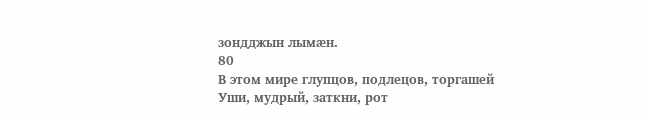зондджын лымæн.
80
В этом мире глупцов, подлецов, торгашей
Уши, мудрый, заткни, рот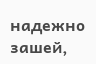надежно зашей,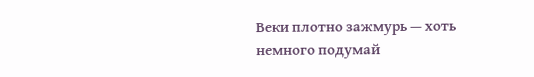Веки плотно зажмурь — хоть немного подумай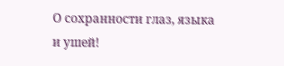О сохранности глаз, языка и ушей!